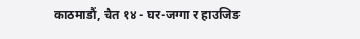काठमाडौं, चैत १४ - घर-जग्गा र हाउजिङ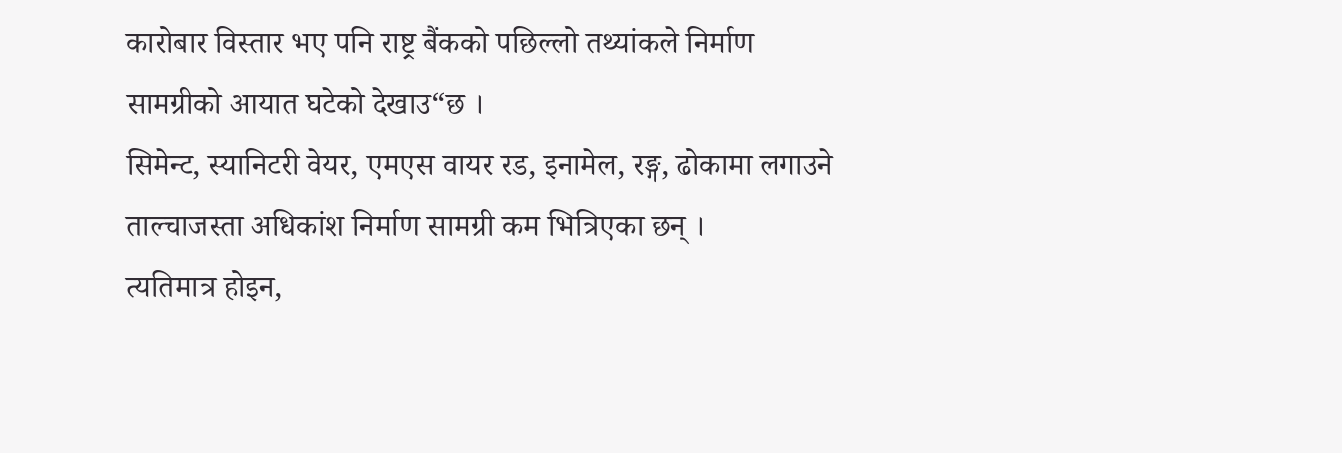कारोबार विस्तार भए पनि राष्ट्र बैंकको पछिल्लो तथ्यांकले निर्माण सामग्रीको आयात घटेको देखाउ“छ ।
सिमेन्ट, स्यानिटरी वेयर, एमएस वायर रड, इनामेल, रङ्ग, ढोकामा लगाउने ताल्चाजस्ता अधिकांश निर्माण सामग्री कम भित्रिएका छन् ।
त्यतिमात्र होइन,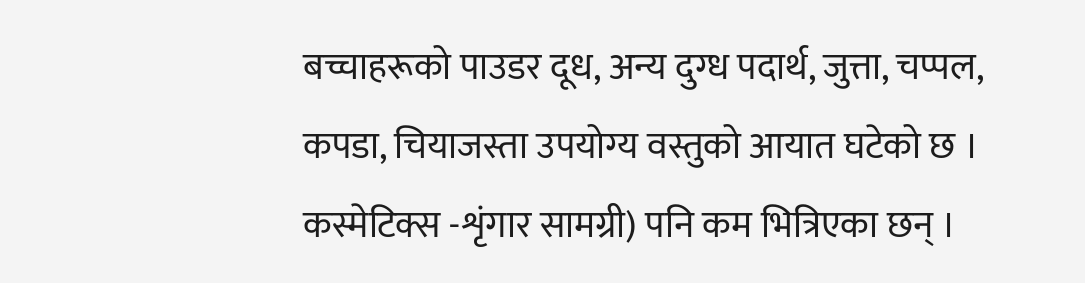बच्चाहरूको पाउडर दूध, अन्य दुग्ध पदार्थ, जुत्ता, चप्पल, कपडा, चियाजस्ता उपयोग्य वस्तुको आयात घटेको छ । कस्मेटिक्स -शृंगार सामग्री) पनि कम भित्रिएका छन् ।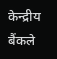केन्द्रीय बैंकले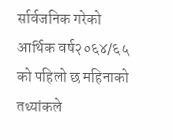र्सार्वजनिक गरेको आर्थिक वर्ष२०६४/६५ को पहिलो छ महिनाको तथ्यांकले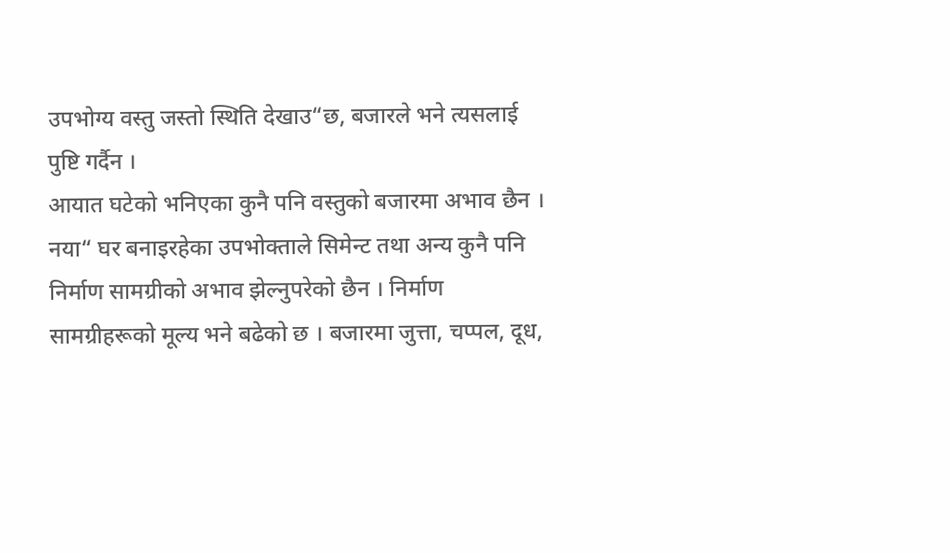उपभोग्य वस्तु जस्तो स्थिति देखाउ“छ, बजारले भने त्यसलाई पुष्टि गर्दैन ।
आयात घटेको भनिएका कुनै पनि वस्तुको बजारमा अभाव छैन । नया“ घर बनाइरहेका उपभोक्ताले सिमेन्ट तथा अन्य कुनै पनि निर्माण सामग्रीको अभाव झेल्नुपरेको छैन । निर्माण सामग्रीहरूको मूल्य भने बढेको छ । बजारमा जुत्ता, चप्पल, दूध,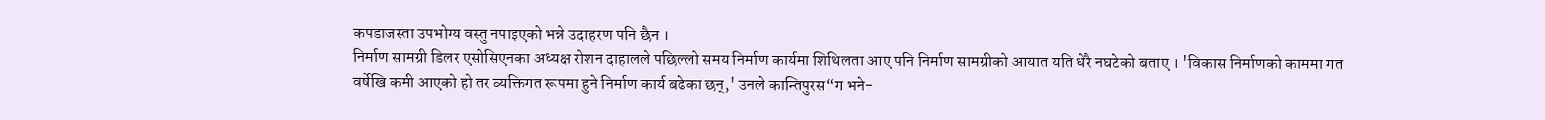कपडाजस्ता उपभोग्य वस्तु नपाइएको भन्ने उदाहरण पनि छैन ।
निर्माण सामग्री डिलर एसोसिएनका अध्यक्ष रोशन दाहालले पछिल्लो समय निर्माण कार्यमा शिथिलता आए पनि निर्माण सामग्रीको आयात यति धेरै नघटेको बताए । 'विकास निर्माणको काममा गत वर्षेखि कमी आएको हो तर व्यक्तिगत रूपमा हुने निर्माण कार्य बढेका छन्,' उनले कान्तिपुरस“ग भने-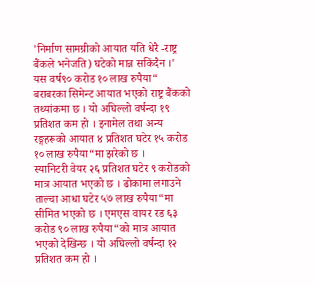'निर्माण सामग्रीको आयात यति धेरै -राष्ट्र बैंकले भनेजति) घटेको मान्न सकिंदैन ।'
यस वर्ष९० करोड १० लाख रुपैया“ बराबरका सिमेन्ट आयात भएको राष्ट्र बैंकको तथ्यांकमा छ । यो अघिल्लो वर्षन्दा १९ प्रतिशत कम हो । इनामेल तथा अन्य रङ्गहरूको आयात ४ प्रतिशत घटेर १५ करोड १० लाख रुपैया“मा झरेको छ ।
स्यानिटरी वेयर २६ प्रतिशत घटेर ९ करोडको मात्र आयात भएको छ । ढोकामा लगाउने ताल्चा आधा घटेर ५७ लाख रुपैया“मा सीमित भएको छ । एमएस वायर रड ६३ करोड ९० लाख रुपैया“को मात्र आयात भएको देखिन्छ । यो अघिल्लो वर्षन्दा १२ प्रतिशत कम हो ।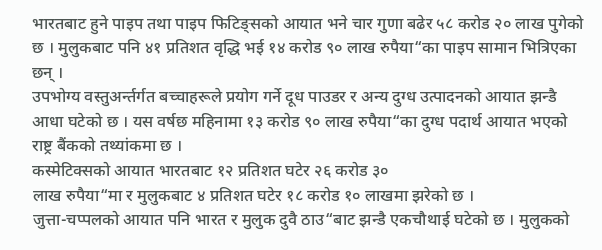भारतबाट हुने पाइप तथा पाइप फिटिङ्सको आयात भने चार गुणा बढेर ५८ करोड २० लाख पुगेको
छ । मुलुकबाट पनि ४१ प्रतिशत वृद्धि भई १४ करोड ९० लाख रुपैया“का पाइप सामान भित्रिएका छन् ।
उपभोग्य वस्तुअर्न्तर्गत बच्चाहरूले प्रयोग गर्ने दूध पाउडर र अन्य दुग्ध उत्पादनको आयात झन्डै आधा घटेको छ । यस वर्षछ महिनामा १३ करोड ९० लाख रुपैया“का दुग्ध पदार्थ आयात भएको राष्ट्र बैंकको तथ्यांकमा छ ।
कस्मेटिक्सको आयात भारतबाट १२ प्रतिशत घटेर २६ करोड ३०
लाख रुपैया“मा र मुलुकबाट ४ प्रतिशत घटेर १८ करोड १० लाखमा झरेको छ ।
जुत्ता-चप्पलको आयात पनि भारत र मुलुक दुवै ठाउ“बाट झन्डै एकचौथाई घटेको छ । मुलुकको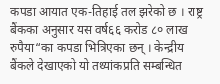कपडा आयात एक-तिहाई तल झरेको छ । राष्ट्र बैंकका अनुसार यस वर्ष६६ करोड ८० लाख रुपैया“का कपडा भित्रिएका छन् । केन्द्रीय बैंकले देखाएको यो तथ्यांकप्रति सम्बन्धित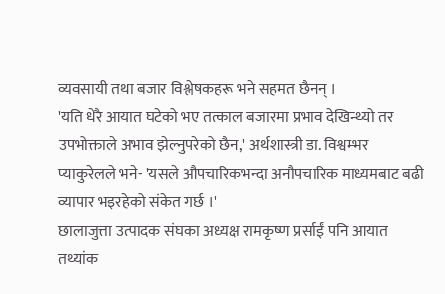व्यवसायी तथा बजार विश्लेषकहरू भने सहमत छैनन् ।
'यति धेरै आयात घटेको भए तत्काल बजारमा प्रभाव देखिन्थ्यो तर उपभोक्ताले अभाव झेल्नुपरेको छैन,' अर्थशास्त्री डा. विश्वम्भर प्याकुरेलले भने- 'यसले औपचारिकभन्दा अनौपचारिक माध्यमबाट बढी व्यापार भइरहेको संकेत गर्छ ।'
छालाजुत्ता उत्पादक संघका अध्यक्ष रामकृष्ण प्रर्साईं पनि आयात तथ्यांक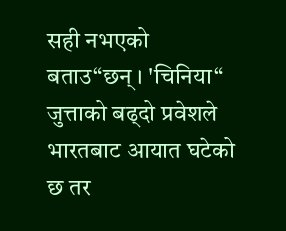सही नभएको बताउ“छन् । 'चिनिया“ जुत्ताको बढ्दो प्रवेशले भारतबाट आयात घटेको छ तर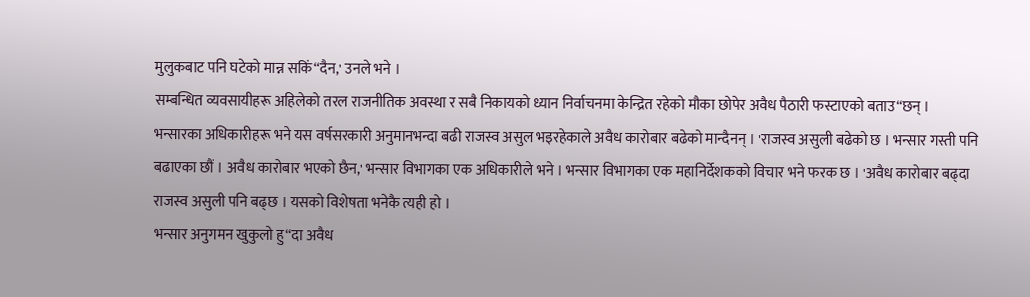मुलुकबाट पनि घटेको मान्न सकिं“दैन,' उनले भने ।
सम्बन्धित व्यवसायीहरू अहिलेको तरल राजनीतिक अवस्था र सबै निकायको ध्यान निर्वाचनमा केन्द्रित रहेको मौका छोपेर अवैध पैठारी फस्टाएको बताउ“छन् ।
भन्सारका अधिकारीहरू भने यस वर्षसरकारी अनुमानभन्दा बढी राजस्व असुल भइरहेकाले अवैध कारोबार बढेको मान्दैनन् । 'राजस्व असुली बढेको छ । भन्सार गस्ती पनि बढाएका छौं । अवैध कारोबार भएको छैन,' भन्सार विभागका एक अधिकारीले भने । भन्सार विभागका एक महानिर्देशकको विचार भने फरक छ । 'अवैध कारोबार बढ्दा राजस्व असुली पनि बढ्छ । यसको विशेषता भनेकै त्यही हो ।
भन्सार अनुगमन खुकुलो हु“दा अवैध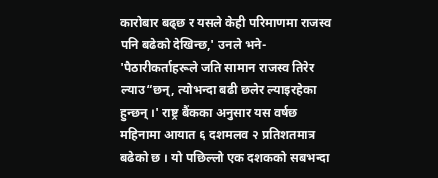कारोबार बढ्छ र यसले केही परिमाणमा राजस्व पनि बढेको देखिन्छ,' उनले भने- 'पैठारीकर्ताहरूले जति सामान राजस्व तिरेर ल्याउ“छन्, त्योभन्दा बढी छलेर ल्याइरहेका
हुन्छन् ।' राष्ट्र बैंकका अनुसार यस वर्षछ महिनामा आयात ६ दशमलव २ प्रतिशतमात्र बढेको छ । यो पछिल्लो एक दशकको सबभन्दा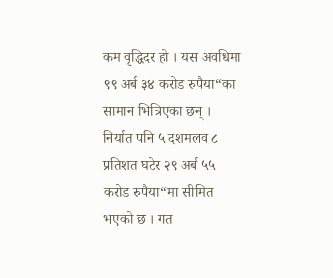कम वृद्धिदर हो । यस अवधिमा ९९ अर्ब ३४ करोड रुपैया“का सामान भित्रिएका छन् ।
निर्यात पनि ५ दशमलव ८ प्रतिशत घटेर २९ अर्ब ५५ करोड रुपैया“मा सीमित भएको छ । गत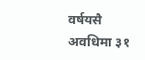वर्षयसै अवधिमा ३१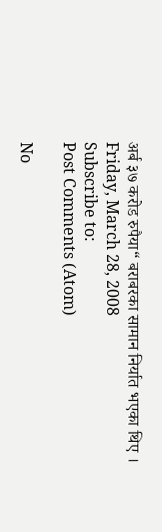अर्ब ३७ करोड रुपैया“ बराबरका सामान निर्यात भएका थिए ।
Friday, March 28, 2008
Subscribe to:
Post Comments (Atom)

No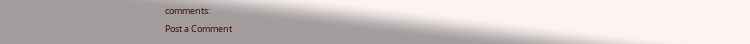comments:
Post a Comment